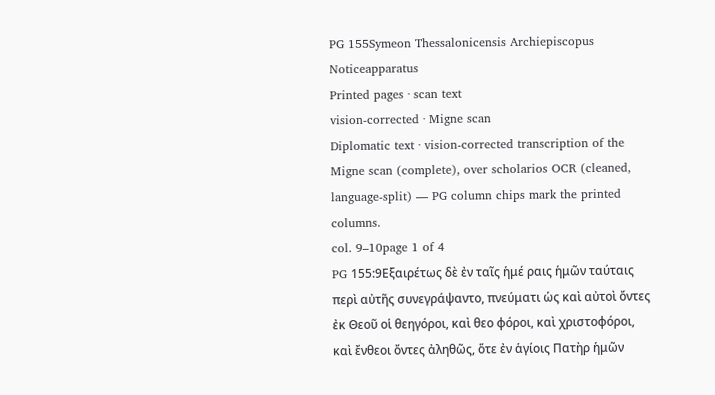PG 155Symeon Thessalonicensis Archiepiscopus
Noticeapparatus
Printed pages · scan text
vision-corrected · Migne scan
Diplomatic text · vision-corrected transcription of the Migne scan (complete), over scholarios OCR (cleaned, language-split) — PG column chips mark the printed columns.
col. 9–10page 1 of 4
PG 155:9Εξαιρέτως δὲ ἐν ταῖς ἡμέ ραις ἡμῶν ταύταις περὶ αὐτῆς συνεγράψαντο, πνεύματι ὡς καὶ αὐτοὶ ὄντες ἐκ Θεοῦ οἱ θεηγόροι, καὶ θεο φόροι, καὶ χριστοφόροι, καὶ ἔνθεοι ὄντες ἀληθῶς, ὅτε ἐν ἁγίοις Πατὴρ ἡμῶν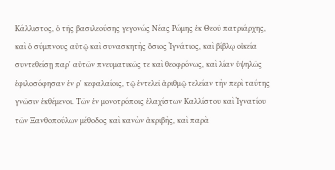Κάλλιστος, ὁ τῆς βασιλεούσης γεγονώς Νέας Ρώμης ἐκ Θεοῦ πατριάρχης, καὶ ὁ σύμπνους αὐτῷ καὶ συνασκητὴς ὅσιος Ἰγνάτιος, καὶ βίβλῳ οἰκεία συντεθείσῃ παρ' αὐτῶν πνευματικῶς τε καὶ θεοφρόνως, καὶ λίαν ὑψηλῶς ἐφιλοσόφησαν ἐν ρ' κεφαλαίοις, τῷ ἐντελεῖ ἀριθμῷ τελείαν τὴν περὶ ταύτης γνῶσιν ἐκθέμενοι. Τῶν ἐν μονοτρόποις ἐλαχίστων Καλλίστου καὶ Ἰγνατίου τῶν Ξανθοπούλων μέθοδος καὶ κανὼν ἀκριβὴς, καὶ παρὰ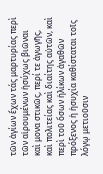τῶν ἁγίων ἔχων τάς μαρτυρίας περὶ τῶν αἱρουμένων ἡσύχως βιῶναι καὶ μονα στικῶς, περί τε ἀγωγῆς, καὶ πολιτείας καὶ διαίτης αὐτῶν, καὶ περὶ τοῦ ὅσων ἡλίκων ἀγαθῶν πρόξενος ἡ ἡσυχία καθίσταται τοῖς λόγῳ μετιοῦσιν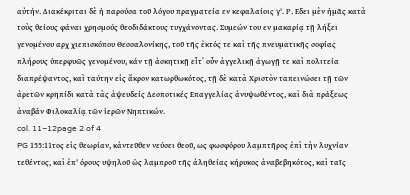αὐτήν. Διακέκριται δὲ ἡ παρούσα τοῦ λόγου πραγματεία εν κεφαλαίοις γ'. Ρ. Εδει μὲν ἡμᾶς κατὰ τοὺς θείους φάναι χρησμούς θεοδιδάκτους τυγχάνοντας. Συμεών του εν μακαρίᾳ τῇ λήξει γενομένου αρχ χιεπισκόπου Θεσσαλονίκης, τοῦ τῆς ἐκτός τε καὶ τῆς πνευματικῆς σοφίας πλήρους ὑπερφυῶς γενομένου, κάν τῇ ἀσκητικῇ εἶτ᾽ οὖν ἀγγελικῇ ἀγωγῇ τε καὶ πολιτεία διαπρέψαντος, καὶ ταύτην εἰς ἄκρον κατωρθωκότος, τῇ δὲ κατὰ Χριστὸν ταπεινώσει τῇ τῶν ἀρετῶν κρηπίδι κατὰ τὰς ἀψευδείς Δεσποτικές Επαγγελίας ἀνυψωθέντος, καὶ διὰ πράξεως ἀναβάν Φιλοκαλίᾳ τῶν ἱερῶν Νηπτικών.
col. 11–12page 2 of 4
PG 155:11τος εἰς θεωρίαν, κἀντεῦθεν νεύσει θεοῦ, ως φωσφόρου λαμπτῆρος ἐπὶ τὴν λυχνίαν τεθέντος, καὶ ἐπ' όρους υψηλοῦ ὡς λαμπροῦ τῆς ἀληθείας κήρυκος ἀναβεβηκότος, καὶ ταῖς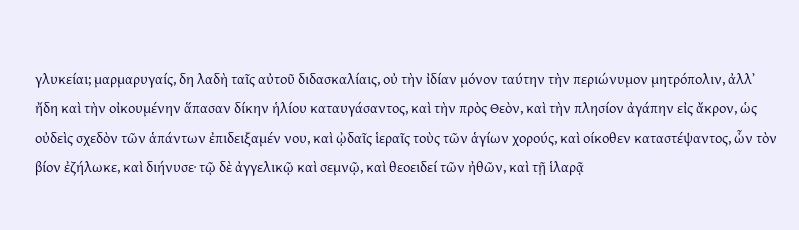γλυκείαι; μαρμαρυγαίς, δη λαδὴ ταῖς αὐτοῦ διδασκαλίαις, οὐ τὴν ἰδίαν μόνον ταύτην τὴν περιώνυμον μητρόπολιν, ἀλλ᾽ ἤδη καὶ τὴν οἰκουμένην ἅπασαν δίκην ἡλίου καταυγάσαντος, καὶ τὴν πρὸς Θεὸν, καὶ τὴν πλησίον ἀγάπην εἰς ἄκρον, ὡς οὐδεὶς σχεδὸν τῶν ἁπάντων ἐπιδειξαμέν νου, καὶ ᾠδαῖς ἱεραῖς τοὺς τῶν ἁγίων χορούς, καὶ οίκοθεν καταστέψαντος, ὧν τὸν βίον ἐζήλωκε, καὶ διήνυσε· τῷ δὲ ἀγγελικῷ καὶ σεμνῷ, καὶ θεοειδεί τῶν ἠθῶν, καὶ τῇ ἱλαρᾷ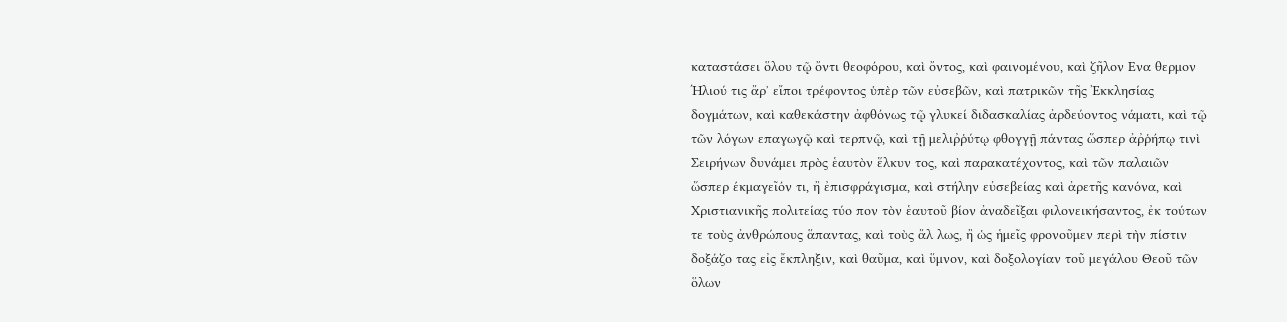καταστάσει ὅλου τῷ ὄντι θεοφόρου, καὶ ὄντος, καὶ φαινομένου, καὶ ζῆλον Ενα θερμον Ήλιού τις ἄρ᾽ εἴποι τρέφοντος ὑπὲρ τῶν εὐσεβῶν, καὶ πατρικῶν τῆς Ἐκκλησίας δογμάτων, καὶ καθεκάστην ἀφθόνως τῷ γλυκεί διδασκαλίας ἀρδεύοντος νάματι, καὶ τῷ τῶν λόγων επαγωγῷ καὶ τερπνῷ, καὶ τῇ μελιῤῥύτῳ φθογγῇ πάντας ὥσπερ ἀῤῥήπῳ τινὶ Σειρήνων δυνάμει πρὸς ἑαυτὸν ἕλκυν τος, καὶ παρακατέχοντος, καὶ τῶν παλαιῶν ὥσπερ έκμαγεῖόν τι, ἢ ἐπισφράγισμα, καὶ στήλην εὐσεβείας καὶ ἀρετῆς κανόνα, καὶ Χριστιανικῆς πολιτείας τύο πον τὸν ἑαυτοῦ βίον ἀναδεῖξαι φιλονεικήσαντος, ἐκ τούτων τε τοὺς ἀνθρώπους ἅπαντας, καὶ τοὺς ἄλ λως, ἢ ὡς ἡμεῖς φρονοῦμεν περὶ τὴν πίστιν δοξάζο τας εἰς ἔκπληξιν, καὶ θαῦμα, καὶ ὕμνον, καὶ δοξολογίαν τοῦ μεγάλου Θεοῦ τῶν ὅλων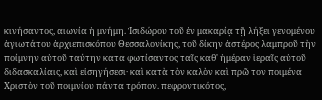κινήσαντος, αιωνία ἡ μνήμη. Ἰσιδώρου τοῦ ἐν μακαρίᾳ τῇ λήξει γενομένου ἁγιωτάτου ἀρχιεπισκόπου Θεσσαλονίκης, τοῦ δίκην ἀστέρος λαμπροῦ τὴν ποίμνην αὐτοῦ ταύτην κατα φωτίσαντος ταῖς καθ' ἡμέραν ἱεραῖς αὐτοῦ διδασκαλίαις, καὶ εἰσηγήσεσι· καὶ κατὰ τὸν καλὸν καὶ πρῶ τον ποιμένα Χριστὸν τοῦ ποιμνίου πάντα τρόπον. πεφροντικότος,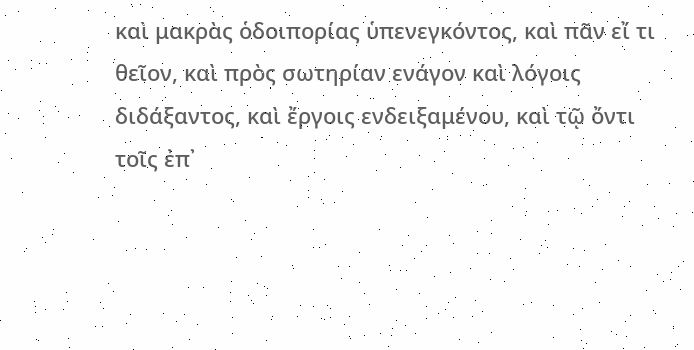καὶ μακρὰς ὁδοιπορίας ὑπενεγκόντος, καὶ πᾶν εἴ τι θεῖον, καὶ πρὸς σωτηρίαν ενάγον καὶ λόγοις διδάξαντος, καὶ ἔργοις ενδειξαμένου, καὶ τῷ ὄντι τοῖς ἐπ᾿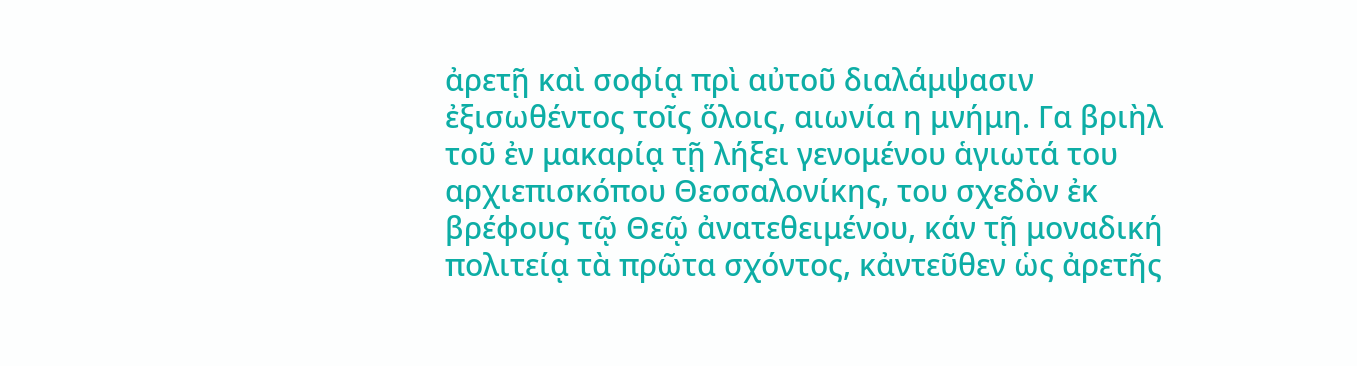ἀρετῇ καὶ σοφίᾳ πρὶ αὐτοῦ διαλάμψασιν ἐξισωθέντος τοῖς ὅλοις, αιωνία η μνήμη. Γα βριὴλ τοῦ ἐν μακαρίᾳ τῇ λήξει γενομένου ἁγιωτά του αρχιεπισκόπου Θεσσαλονίκης, του σχεδὸν ἐκ βρέφους τῷ Θεῷ ἀνατεθειμένου, κάν τῇ μοναδική πολιτείᾳ τὰ πρῶτα σχόντος, κἀντεῦθεν ὡς ἀρετῆς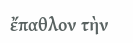ἔπαθλον τὴν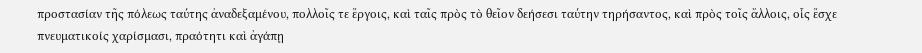προστασίαν τῆς πόλεως ταύτης ἀναδεξαμένου, πολλοῖς τε ἔργοις, καὶ ταῖς πρὸς τὸ θεῖον δεήσεσι ταύτην τηρήσαντος, καὶ πρὸς τοῖς ἄλλοις, οἷς ἔσχε πνευματικοίς χαρίσμασι, πραότητι καὶ ἀγάπῃ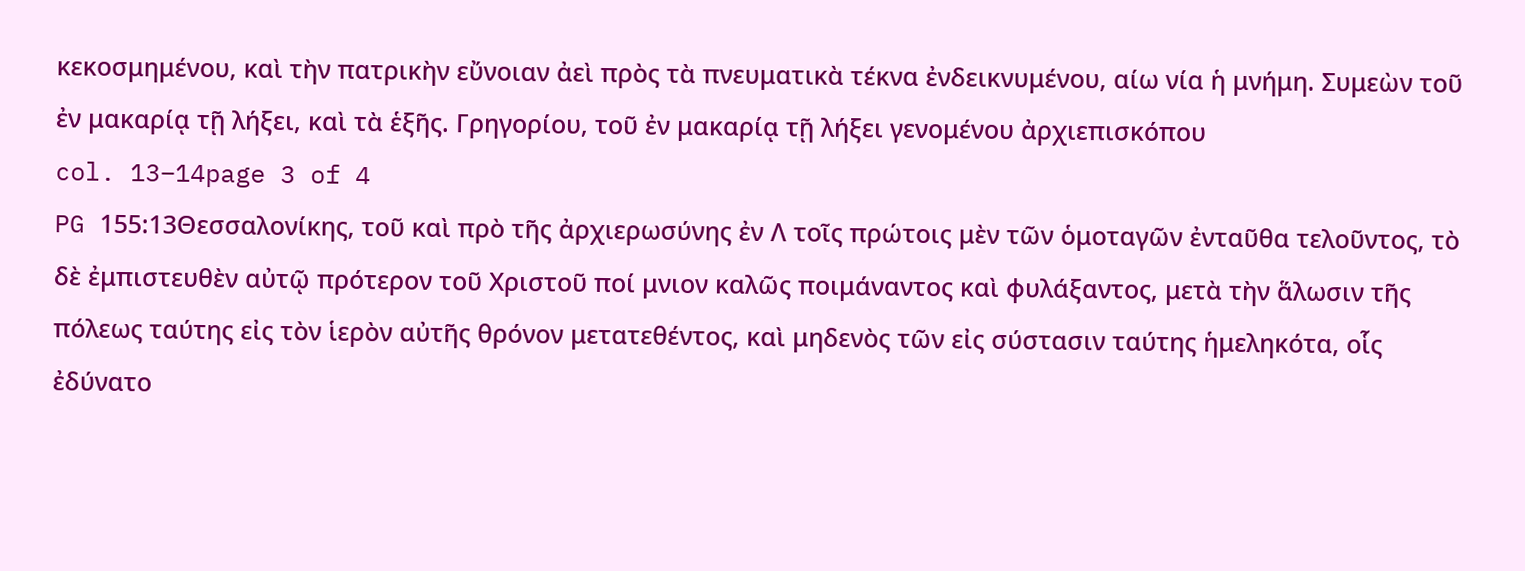κεκοσμημένου, καὶ τὴν πατρικὴν εὔνοιαν ἀεὶ πρὸς τὰ πνευματικὰ τέκνα ἐνδεικνυμένου, αίω νία ἡ μνήμη. Συμεὼν τοῦ ἐν μακαρίᾳ τῇ λήξει, καὶ τὰ ἑξῆς. Γρηγορίου, τοῦ ἐν μακαρίᾳ τῇ λήξει γενομένου ἀρχιεπισκόπου
col. 13–14page 3 of 4
PG 155:13Θεσσαλονίκης, τοῦ καὶ πρὸ τῆς ἀρχιερωσύνης ἐν Λ τοῖς πρώτοις μὲν τῶν ὁμοταγῶν ἐνταῦθα τελοῦντος, τὸ δὲ ἐμπιστευθὲν αὐτῷ πρότερον τοῦ Χριστοῦ ποί μνιον καλῶς ποιμάναντος καὶ φυλάξαντος, μετὰ τὴν ἅλωσιν τῆς πόλεως ταύτης εἰς τὸν ἱερὸν αὐτῆς θρόνον μετατεθέντος, καὶ μηδενὸς τῶν εἰς σύστασιν ταύτης ἡμεληκότα, οἷς ἐδύνατο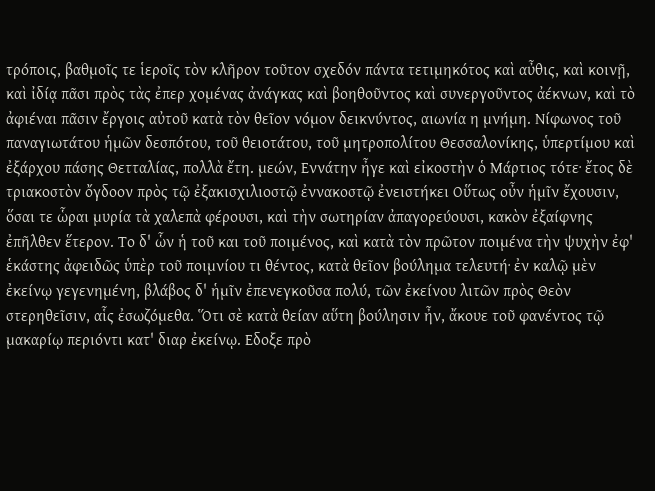τρόποις, βαθμοῖς τε ἱεροῖς τὸν κλῆρον τοῦτον σχεδόν πάντα τετιμηκότος καὶ αὖθις, καὶ κοινῇ, καὶ ἰδίᾳ πᾶσι πρὸς τὰς ἐπερ χομένας ἀνάγκας καὶ βοηθοῦντος καὶ συνεργοῦντος ἀέκνων, καὶ τὸ ἀφιέναι πᾶσιν ἔργοις αὐτοῦ κατὰ τὸν θεῖον νόμον δεικνύντος, αιωνία η μνήμη. Νίφωνος τοῦ παναγιωτάτου ἡμῶν δεσπότου, τοῦ θειοτάτου, τοῦ μητροπολίτου Θεσσαλονίκης, ὑπερτίμου καὶ ἐξάρχου πάσης Θετταλίας, πολλὰ ἔτη. μεών, Εννάτην ἦγε καὶ εἰκοστὴν ὁ Μάρτιος τότε· ἔτος δὲ τριακοστὸν ὄγδοον πρὸς τῷ ἐξακισχιλιοστῷ ἐννακοστῷ ἐνειστήκει Οὕτως οὖν ἡμῖν ἔχουσιν, ὅσαι τε ὧραι μυρία τὰ χαλεπὰ φέρουσι, καὶ τὴν σωτηρίαν ἀπαγορεύουσι, κακὸν ἐξαίφνης ἐπῆλθεν ἕτερον. Το δ' ὧν ἡ τοῦ και τοῦ ποιμένος, καὶ κατὰ τὸν πρῶτον ποιμένα τὴν ψυχὴν ἐφ' ἑκάστης ἀφειδῶς ὑπὲρ τοῦ ποιμνίου τι θέντος, κατὰ θεῖον βούλημα τελευτή· ἐν καλῷ μὲν ἐκείνῳ γεγενημένη, βλάβος δ' ἡμῖν ἐπενεγκοῦσα πολύ, τῶν ἐκείνου λιτῶν πρὸς Θεὸν στερηθεῖσιν, αἷς ἐσωζόμεθα. Ὅτι σὲ κατὰ θείαν αὕτη βούλησιν ἦν, ἄκουε τοῦ φανέντος τῷ μακαρίῳ περιόντι κατ' διαρ ἐκείνῳ. Εδοξε πρὸ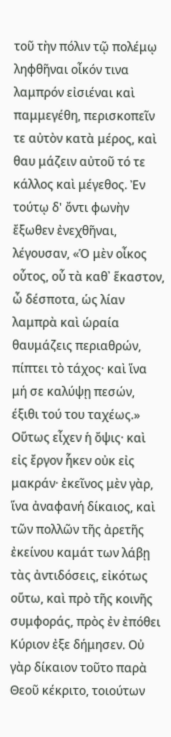τοῦ τὴν πόλιν τῷ πολέμῳ ληφθῆναι οἶκόν τινα λαμπρόν εἰσιέναι καὶ παμμεγέθη, περισκοπεῖν τε αὐτὸν κατὰ μέρος, καὶ θαυ μάζειν αὐτοῦ τό τε κάλλος καὶ μέγεθος. Ἐν τούτῳ δ' ὄντι φωνὴν ἔξωθεν ἐνεχθῆναι, λέγουσαν, «Ὁ μὲν οἶκος οὗτος, οὗ τὰ καθ᾽ ἕκαστον, ὦ δέσποτα, ὡς λίαν λαμπρὰ καὶ ὡραία θαυμάζεις περιαθρών, πίπτει τὸ τάχος· καὶ ἵνα μή σε καλύψῃ πεσών, έξιθι τού του ταχέως.» Οὕτως εἶχεν ἡ ὄψις· καὶ εἰς ἔργον ἧκεν οὐκ εἰς μακράν· ἐκεῖνος μὲν γὰρ, ἵνα ἀναφανή δίκαιος, καὶ τῶν πολλῶν τῆς ἀρετῆς ἐκείνου καμάτ των λάβῃ τὰς ἀντιδόσεις, εἰκότως οὕτω, καὶ πρὸ τῆς κοινῆς συμφοράς, πρὸς ἐν ἐπόθει Κύριον ἐξε δήμησεν. Οὐ γὰρ δίκαιον τοῦτο παρὰ Θεοῦ κέκριτο, τοιούτων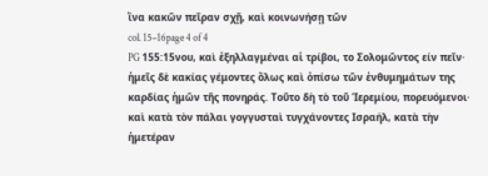ἵνα κακῶν πεῖραν σχῇ, καὶ κοινωνήσῃ τῶν
col. 15–16page 4 of 4
PG 155:15νου, καὶ ἐξηλλαγμέναι αἱ τρίβοι, το Σολομῶντος είν πεῖν· ἡμεῖς δὲ κακίας γέμοντες ὅλως καὶ ὀπίσω τῶν ἐνθυμημάτων της καρδίας ἡμῶν τῆς πονηράς. Τοῦτο δὴ τὸ τοῦ Ἱερεμίου, πορευόμενοι· καὶ κατὰ τὸν πάλαι γογγυσταὶ τυγχάνοντες Ισραήλ, κατὰ τὴν ἡμετέραν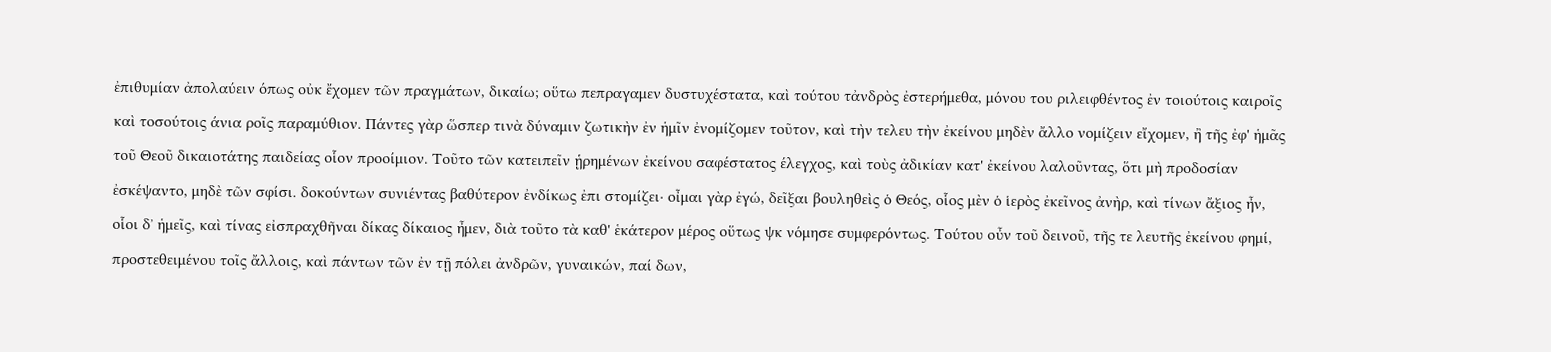ἐπιθυμίαν ἀπολαύειν όπως οὐκ ἔχομεν τῶν πραγμάτων, δικαίω; οὕτω πεπραγαμεν δυστυχέστατα, καὶ τούτου τἀνδρὸς ἐστερήμεθα, μόνου του ριλειφθέντος ἐν τοιούτοις καιροῖς καὶ τοσούτοις άνια ροῖς παραμύθιον. Πάντες γὰρ ὥσπερ τινὰ δύναμιν ζωτικὴν ἐν ἡμῖν ἐνομίζομεν τοῦτον, καὶ τὴν τελευ τὴν ἐκείνου μηδὲν ἄλλο νομίζειν εἴχομεν, ἢ τῆς ἐφ' ἡμᾶς τοῦ Θεοῦ δικαιοτάτης παιδείας οἷον προοίμιον. Τοῦτο τῶν κατειπεῖν ᾑρημένων ἐκείνου σαφέστατος έλεγχος, καὶ τοὺς ἀδικίαν κατ' ἐκείνου λαλοῦντας, ὅτι μὴ προδοσίαν ἐσκέψαντο, μηδὲ τῶν σφίσι. δοκούντων συνιέντας βαθύτερον ἐνδίκως ἐπι στομίζει· οἶμαι γὰρ ἐγώ, δεῖξαι βουληθεὶς ὁ Θεός, οἷος μὲν ὁ ἱερὸς ἐκεῖνος ἀνὴρ, καὶ τίνων ἄξιος ἦν, οἷοι δ᾽ ἡμεῖς, καὶ τίνας εἰσπραχθῆναι δίκας δίκαιος ἦμεν, διὰ τοῦτο τὰ καθ' ἑκάτερον μέρος οὕτως ψκ νόμησε συμφερόντως. Τούτου οὖν τοῦ δεινοῦ, τῆς τε λευτῆς ἐκείνου φημί, προστεθειμένου τοῖς ἄλλοις, καὶ πάντων τῶν ἐν τῇ πόλει ἀνδρῶν, γυναικών, παί δων,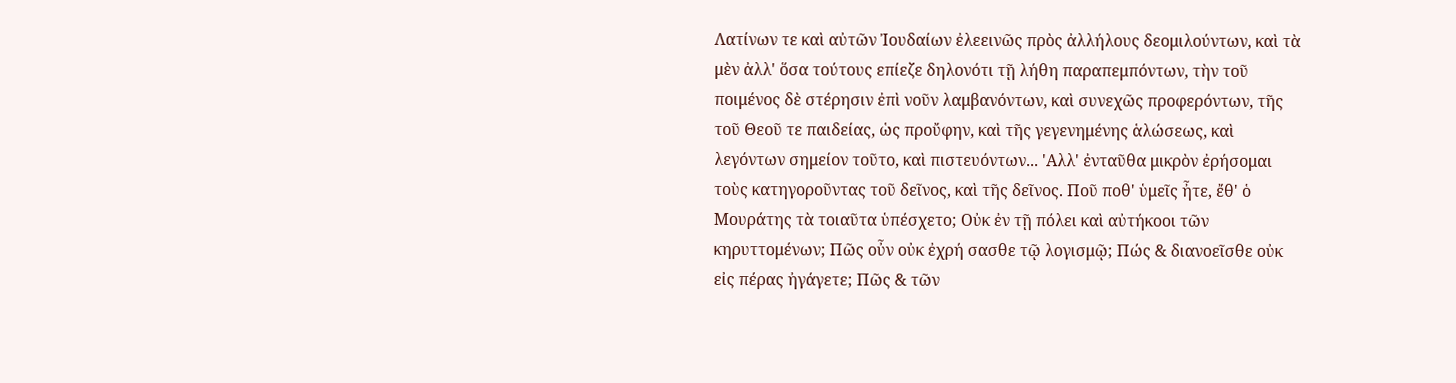Λατίνων τε καὶ αὐτῶν Ἰουδαίων ἐλεεινῶς πρὸς ἀλλήλους δεομιλούντων, καὶ τὰ μὲν ἀλλ' ὅσα τούτους επίεζε δηλονότι τῇ λήθη παραπεμπόντων, τὴν τοῦ ποιμένος δὲ στέρησιν ἐπὶ νοῦν λαμβανόντων, καὶ συνεχῶς προφερόντων, τῆς τοῦ Θεοῦ τε παιδείας, ὡς προὔφην, καὶ τῆς γεγενημένης ἁλώσεως, καὶ λεγόντων σημείον τοῦτο, καὶ πιστευόντων... 'Αλλ' ἐνταῦθα μικρὸν ἐρήσομαι τοὺς κατηγοροῦντας τοῦ δεῖνος, καὶ τῆς δεῖνος. Ποῦ ποθ' ὑμεῖς ἦτε, ἔθ' ὁ Μουράτης τὰ τοιαῦτα ὑπέσχετο; Οὐκ ἐν τῇ πόλει καὶ αὐτήκοοι τῶν κηρυττομένων; Πῶς οὖν οὐκ ἐχρή σασθε τῷ λογισμῷ; Πώς & διανοεῖσθε οὐκ εἰς πέρας ἠγάγετε; Πῶς & τῶν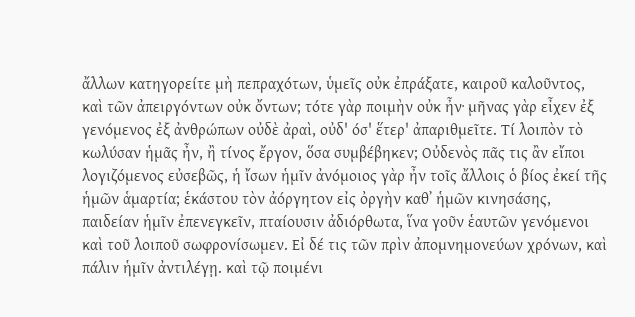ἄλλων κατηγορείτε μὴ πεπραχότων, ὑμεῖς οὐκ ἐπράξατε, καιροῦ καλοῦντος, καὶ τῶν ἀπειργόντων οὐκ ὄντων; τότε γὰρ ποιμὴν οὐκ ἦν· μῆνας γὰρ εἶχεν ἐξ γενόμενος ἐξ ἀνθρώπων οὐδὲ ἀραὶ, οὐδ' όσ' ἕτερ' ἀπαριθμεῖτε. Τί λοιπὸν τὸ κωλύσαν ἡμᾶς ἦν, ἢ τίνος ἔργον, ὅσα συμβέβηκεν; Οὐδενὸς πᾶς τις ἂν εἴποι λογιζόμενος εὐσεβῶς, ἡ ἴσων ἡμῖν ἀνόμοιος γὰρ ἦν τοῖς ἄλλοις ὁ βίος ἐκεί τῆς ἡμῶν ἁμαρτία; ἑκάστου τὸν ἀόργητον εἰς ὀργὴν καθ᾿ ἡμῶν κινησάσης, παιδείαν ἡμῖν ἐπενεγκεῖν, πταίουσιν ἀδιόρθωτα, ἵνα γοῦν ἑαυτῶν γενόμενοι καὶ τοῦ λοιποῦ σωφρονίσωμεν. Εἰ δέ τις τῶν πρὶν ἀπομνημονεύων χρόνων, καὶ πάλιν ἡμῖν ἀντιλέγῃ. καὶ τῷ ποιμένι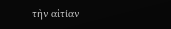τὴν αἰτίαν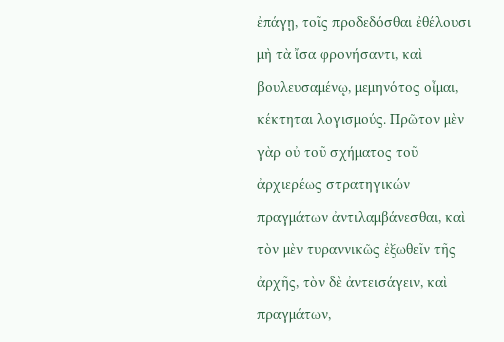ἐπάγῃ, τοῖς προδεδόσθαι ἐθέλουσι μὴ τὰ ἴσα φρονήσαντι, καὶ βουλευσαμένῳ, μεμηνότος οἶμαι, κέκτηται λογισμούς. Πρῶτον μὲν γὰρ οὐ τοῦ σχήματος τοῦ ἀρχιερέως στρατηγικών πραγμάτων ἀντιλαμβάνεσθαι, καὶ τὸν μὲν τυραννικῶς ἐξωθεῖν τῆς ἀρχῆς, τὸν δὲ ἀντεισάγειν, καὶ πραγμάτων,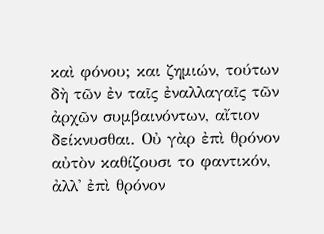καὶ φόνου; και ζημιών, τούτων δὴ τῶν ἐν ταῖς ἐναλλαγαῖς τῶν ἀρχῶν συμβαινόντων, αἴτιον δείκνυσθαι. Οὐ γὰρ ἐπὶ θρόνον αὐτὸν καθίζουσι το φαντικόν, ἀλλ' ἐπὶ θρόνον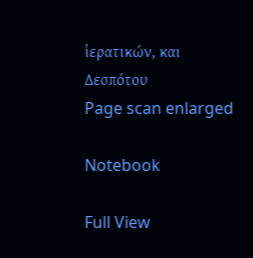ἱερατικών, και Δεσπότου
Page scan enlarged

Notebook

Full View